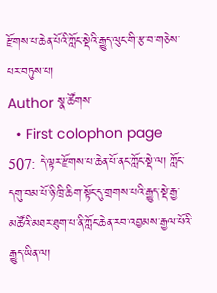རྫོགས་པ་ཆེན་པོའི་ཀློང་སྡེའི་རྒྱུད་ལུང་གི་རྩ་བ་གཅེས་པར་བཏུས་པ།
Author སྣ་ཚོགས་
  • First colophon page 507: དེ་ལྟར་རྫོགས་པ་ཆེན་པོ་ནང་ཀློང་སྡེ་ལ། ཀློང་དགུ་བམ་པོ་ཉི་ཁྲི་ཆིག་སྟོང་དུ་གྲགས་པའི་རྒྱུད་སྡེ་རྒྱ་མཚོའི་མཐར་ཐུག་པ་ནི་ཀློང་ཆེན་རབ་འབྱམས་རྒྱལ་པོའི་རྒྱུད་ཡིན་ལ།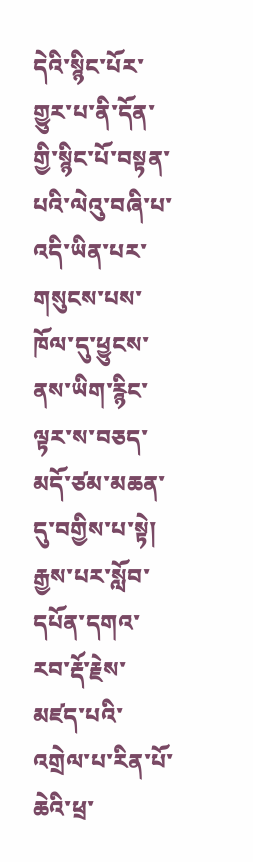དེའི་སྙིང་པོར་གྱུར་པ་ནི་དོན་གྱི་སྙིང་པོ་བསྟན་པའི་ལེའུ་བཞི་པ་འདི་ཡིན་པར་གསུངས་པས་ཁོལ་དུ་ཕྱུངས་ནས་ཡིག་རྙིང་ལྟར་ས་བཅད་མདོ་ཙམ་མཆན་དུ་བགྱིས་པ་སྟེ། རྒྱས་པར་སློབ་དཔོན་དགའ་རབ་རྡོ་རྗེས་མཛད་པའི་འགྲེལ་པ་རིན་པོ་ཆེའི་ཕྲ་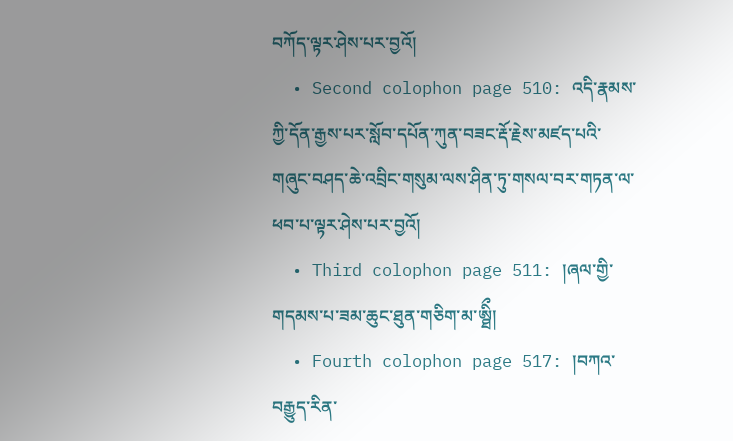བཀོད་ལྟར་ཤེས་པར་བྱའོ།
  • Second colophon page 510: འདི་རྣམས་ཀྱི་དོན་རྒྱས་པར་སློབ་དཔོན་ཀུན་བཟང་རྡོ་རྗེས་མཛད་པའི་གཞུང་བཤད་ཆེ་འབྲིང་གསུམ་ལས་ཤིན་ཏུ་གསལ་བར་གཏན་ལ་ཕབ་པ་ལྟར་ཤེས་པར་བྱའོ།
  • Third colophon page 511: །ཞལ་གྱི་གདམས་པ་ཟམ་ཆུང་ཐུན་གཅིག་མ་ཨྠིྀ།
  • Fourth colophon page 517: །བཀའ་བརྒྱུད་རིན་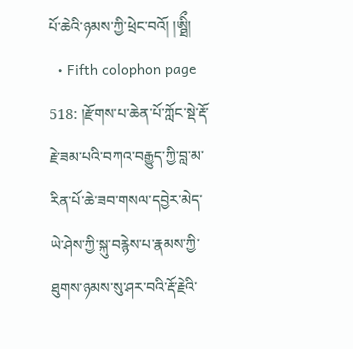པོ་ཆེའི་ཉམས་ཀྱི་ཕྲེང་བའོ། །ཨྠིྀ།
  • Fifth colophon page 518: །རྫོགས་པ་ཆེན་པོ་ཀློང་སྡེ་རྡོ་རྗེ་ཟམ་པའི་བཀའ་བརྒྱུད་ཀྱི་བླ་མ་རིན་པོ་ཆེ་ཟབ་གསལ་དབྱེར་མེད་ཡེ་ཤེས་ཀྱི་སྐུ་བརྙེས་པ་རྣམས་ཀྱི་ཐུགས་ཉམས་སུ་ཤར་བའི་རྡོ་རྗེའི་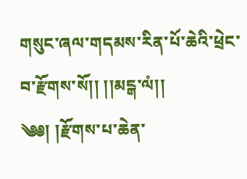གསུང་ཞལ་གདམས་རིན་པོ་ཆེའི་ཕྲེང་བ་རྫོགས་སོ།། །།མངྒ་ལཾ།།
༄༅། །རྫོགས་པ་ཆེན་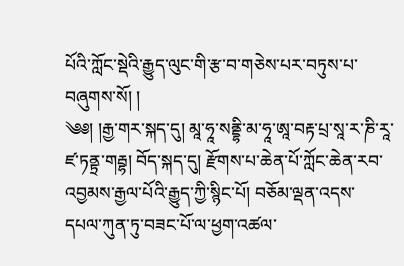པོའི་ཀློང་སྡེའི་རྒྱུད་ལུང་གི་རྩ་བ་གཅེས་པར་བཏུས་པ་བཞུགས་སོ། །
༄༅། །རྒྱ་གར་སྐད་དུ། མཱ་ཧཱ་སནྡྷི་མ་ཧཱ་ཨཱ་བརྟ་པྲ་སཱ་ར་ཎི་རཱ་ཛ་ཏནྟྲ་གརྦྷ། བོད་སྐད་དུ། རྫོགས་པ་ཆེན་པོ་ཀློང་ཆེན་རབ་འབྱམས་རྒྱལ་པོའི་རྒྱུད་ཀྱི་སྙིང་པོ། བཅོམ་ལྡན་འདས་དཔལ་ཀུན་ཏུ་བཟང་པོ་ལ་ཕྱག་འཚལ་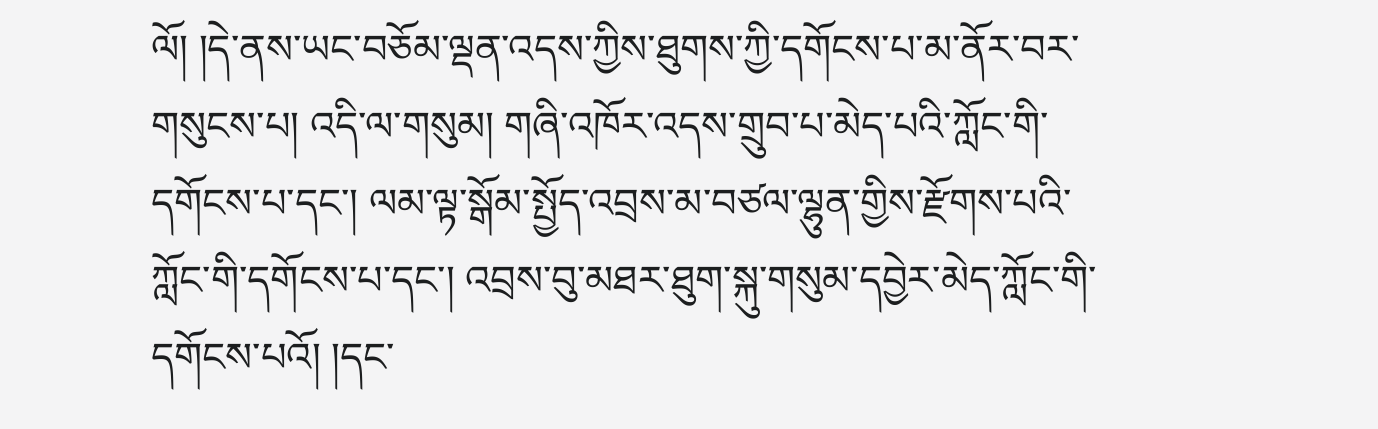ལོ། །དེ་ནས་ཡང་བཅོམ་ལྡན་འདས་ཀྱིས་ཐུགས་ཀྱི་དགོངས་པ་མ་ནོར་བར་གསུངས་པ། འདི་ལ་གསུམ། གཞི་འཁོར་འདས་གྲུབ་པ་མེད་པའི་ཀློང་གི་དགོངས་པ་དང་། ལམ་ལྟ་སྒོམ་སྤྱོད་འབྲས་མ་བཙལ་ལྷུན་གྱིས་རྫོགས་པའི་ཀློང་གི་དགོངས་པ་དང་། འབྲས་བུ་མཐར་ཐུག་སྐུ་གསུམ་དབྱེར་མེད་ཀློང་གི་དགོངས་པའོ། །དང་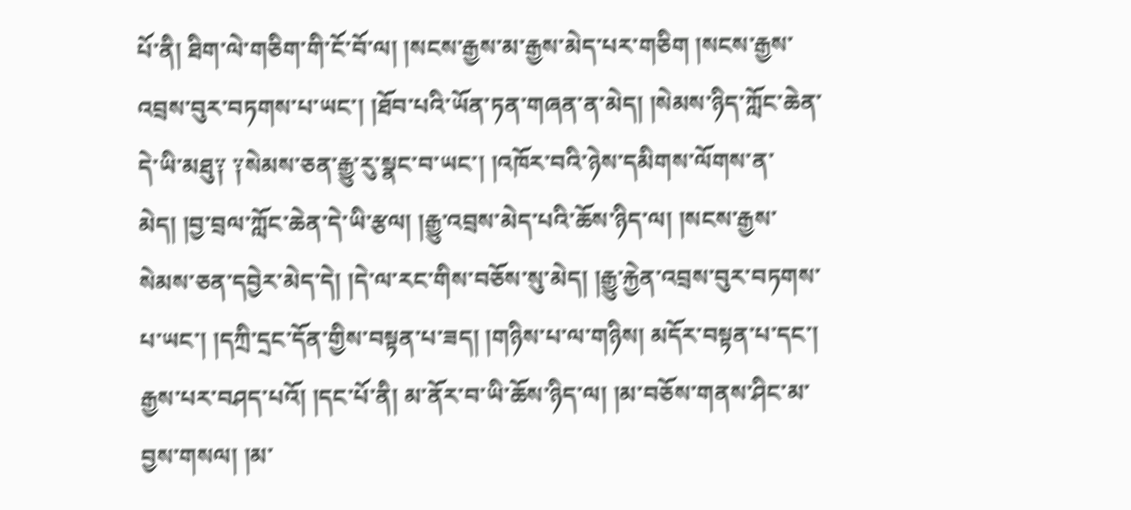པོ་ནི། ཐིག་ལེ་གཅིག་གི་ངོ་བོ་ལ། །སངས་རྒྱས་མ་རྒྱས་མེད་པར་གཅིག །སངས་རྒྱས་འབྲས་བུར་བཏགས་པ་ཡང་། །ཐོབ་པའི་ཡོན་ཏན་གཞན་ན་མེད། །སེམས་ཉིད་ཀློང་ཆེན་དེ་ཡི་མཐུ༑ ༑སེམས་ཅན་རྒྱུ་རུ་སྣང་བ་ཡང་། །འཁོར་བའི་ཉེས་དམིགས་ལོགས་ན་མེད། །བྱ་བྲལ་ཀློང་ཆེན་དེ་ཡི་རྩལ། །རྒྱུ་འབྲས་མེད་པའི་ཆོས་ཉིད་ལ། །སངས་རྒྱས་སེམས་ཅན་དབྱེར་མེད་དེ། །དེ་ལ་རང་གིས་བཅོས་སུ་མེད། །རྒྱུ་རྐྱེན་འབྲས་བུར་བཏགས་པ་ཡང་། །དཀྲི་དྲང་དོན་གྱིས་བསྟན་པ་ཟད། །གཉིས་པ་ལ་གཉིས། མདོར་བསྟན་པ་དང་། རྒྱས་པར་བཤད་པའོ། །དང་པོ་ནི། མ་ནོར་བ་ཡི་ཆོས་ཉིད་ལ། །མ་བཅོས་གནས་ཤིང་མ་བྱས་གསལ། །མ་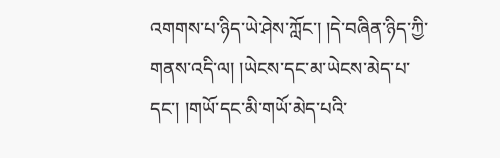འགགས་པ་ཉིད་ཡེ་ཤེས་ཀློང་། །དེ་བཞིན་ཉིད་ཀྱི་གནས་འདི་ལ། །ཡེངས་དང་མ་ཡེངས་མེད་པ་དང་། །གཡོ་དང་མི་གཡོ་མེད་པའི་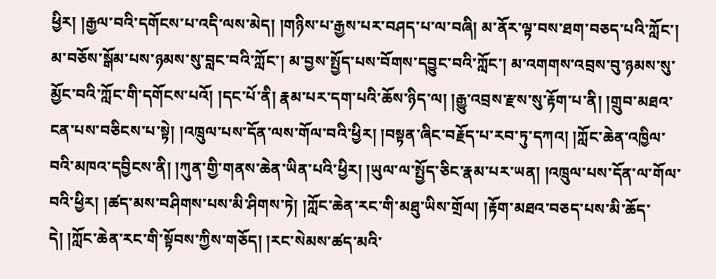ཕྱིར། །རྒྱལ་བའི་དགོངས་པ་འདི་ལས་མེད། །གཉིས་པ་རྒྱས་པར་བཤད་པ་ལ་བཞི། མ་ནོར་ལྟ་བས་ཐག་བཅད་པའི་ཀློང་། མ་བཅོས་སྒོམ་པས་ཉམས་སུ་བླང་བའི་ཀློང་། མ་བྱས་སྤྱོད་པས་བོགས་དབྱུང་བའི་ཀློང་། མ་འགགས་འབྲས་བུ་ཉམས་སུ་མྱོང་བའི་ཀློང་གི་དགོངས་པའོ། །དང་པོ་ནི། རྣམ་པར་དག་པའི་ཆོས་ཉིད་ལ། །རྒྱུ་འབྲས་རྫས་སུ་རྟོག་པ་ནི། །གྲུབ་མཐའ་ངན་པས་བཅིངས་པ་སྟེ། །འཁྲུལ་པས་དོན་ལས་གོལ་བའི་ཕྱིར། །བསྟན་ཞིང་བརྗོད་པ་རབ་ཏུ་དཀའ། །ཀློང་ཆེན་འཁྱིལ་བའི་མཁའ་དབྱིངས་ནི། །ཀུན་གྱི་གནས་ཆེན་ཡིན་པའི་ཕྱིར། །ཡུལ་ལ་སྤྱོད་ཅིང་རྣམ་པར་ཡན། །འཁྲུལ་པས་དོན་ལ་གོལ་བའི་ཕྱིར། །ཚད་མས་བཤིགས་པས་མི་ཤིགས་ཏེ། །ཀློང་ཆེན་རང་གི་མཐུ་ཡིས་གྲོལ། །རྟོག་མཐའ་བཅད་པས་མི་ཆོད་དེ། །ཀློང་ཆེན་རང་གི་སྟོབས་ཀྱིས་གཅོད། །རང་སེམས་ཚད་མའི་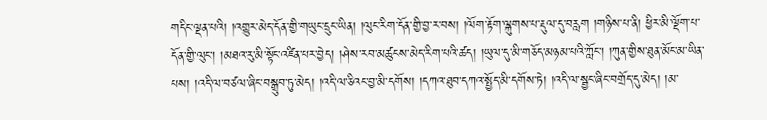གདིང་ལྡན་པའི། །འགྱུར་མེད་དོན་གྱི་གཡུང་དྲུང་ཡིན། །ལུང་རིག་དོན་གྱི་བྱ་ར་བས། །ལོག་རྟོག་ལྐུགས་པ་རྡུལ་དུ་བརླག །གཉིས་པ་ནི། ཕྱིར་མི་ལྡོག་པ་དོན་གྱི་ལུང་། །མཐའ་རུ་མི་སྟོང་འཛིན་པར་བྱེད། །ཤེས་རབ་མཚུངས་མེད་རིག་པའི་ཚད། །ཡུལ་དུ་མི་གཅོད་མཉམ་པའི་ཀློང་། །ཀུན་གྱིས་ཐུན་མོང་མ་ཡིན་པས། །འདི་ལ་བཙལ་ཞིང་བསྒྲུབ་ཏུ་མེད། །འདི་ལ་ཅིའང་བྱ་མི་དགོས། །དཀའ་ཐུབ་དཀའ་སྤྱོད་མི་དགོས་ཏེ། །འདི་ལ་སྦྱང་ཞིང་བགྲོད་དུ་མེད། །མ་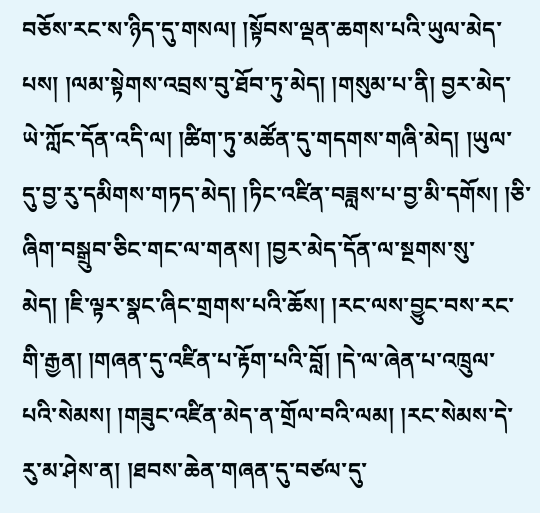བཅོས་རང་ས་ཉིད་དུ་གསལ། །སྟོབས་ལྡན་ཆགས་པའི་ཡུལ་མེད་པས། །ལམ་སྟེགས་འབྲས་བུ་ཐོབ་ཏུ་མེད། །གསུམ་པ་ནི། བྱར་མེད་ཡེ་ཀློང་དོན་འདི་ལ། །ཚིག་ཏུ་མཚོན་དུ་གདགས་གཞི་མེད། །ཡུལ་དུ་བྱ་རུ་དམིགས་གཏད་མེད། །ཏིང་འཛིན་བཟླས་པ་བྱ་མི་དགོས། །ཅི་ཞིག་བསྒྲུབ་ཅིང་གང་ལ་གནས། །བྱར་མེད་དོན་ལ་སྔགས་སུ་མེད། །ཇི་ལྟར་སྣང་ཞིང་གྲགས་པའི་ཆོས། །རང་ལས་བྱུང་བས་རང་གི་རྒྱན། །གཞན་དུ་འཛིན་པ་རྟོག་པའི་བློ། །དེ་ལ་ཞེན་པ་འཁྲུལ་པའི་སེམས། །གཟུང་འཛིན་མེད་ན་གྲོལ་བའི་ལམ། །རང་སེམས་དེ་རུ་མ་ཤེས་ན། །ཐབས་ཆེན་གཞན་དུ་བཙལ་དུ་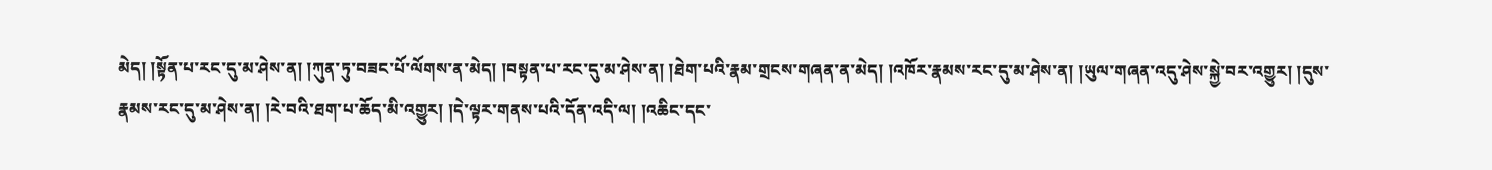མེད། །སྟོན་པ་རང་དུ་མ་ཤེས་ན། །ཀུན་ཏུ་བཟང་པོ་ལོགས་ན་མེད། །བསྟན་པ་རང་དུ་མ་ཤེས་ན། །ཐེག་པའི་རྣམ་གྲངས་གཞན་ན་མེད། །འཁོར་རྣམས་རང་དུ་མ་ཤེས་ན། །ཡུལ་གཞན་འདུ་ཤེས་སྐྱེ་བར་འགྱུར། །དུས་རྣམས་རང་དུ་མ་ཤེས་ན། །རེ་བའི་ཐག་པ་ཆོད་མི་འགྱུར། །དེ་ལྟར་གནས་པའི་དོན་འདི་ལ། །འཆིང་དང་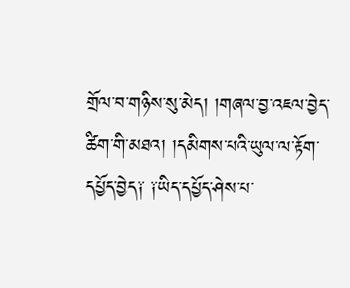གྲོལ་བ་གཉིས་སུ་མེད། །གཞལ་བྱ་འཇལ་བྱེད་ཚིག་གི་མཐའ། །དམིགས་པའི་ཡུལ་ལ་རྟོག་དཔྱོད་བྱེད༑ ༑ཡིད་དཔྱོད་ཤེས་པ་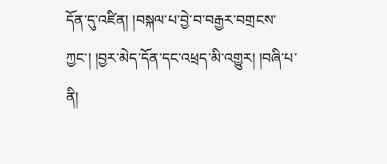དོན་དུ་འཛིན། །བསྐལ་པ་བྱེ་བ་བརྒྱར་བགྲངས་ཀྱང་། །བྱར་མེད་དོན་དང་འཕྲད་མི་འགྱུར། །བཞི་པ་ནི།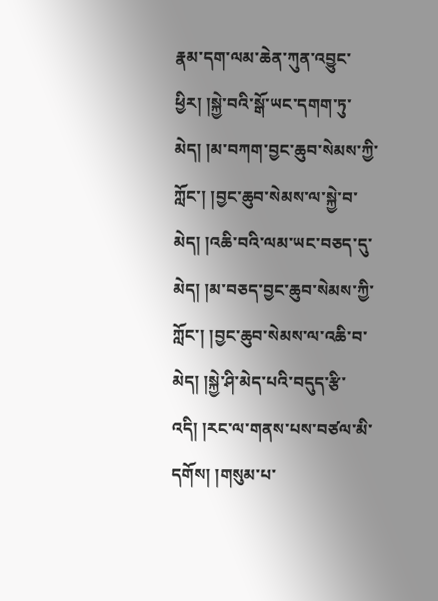རྣམ་དག་ལམ་ཆེན་ཀུན་འབྱུང་ཕྱིར། །སྐྱེ་བའི་སྒོ་ཡང་དགག་ཏུ་མེད། །མ་བཀག་བྱང་ཆུབ་སེམས་ཀྱི་ཀློང་། །བྱང་ཆུབ་སེམས་ལ་སྐྱེ་བ་མེད། །འཆི་བའི་ལམ་ཡང་བཅད་དུ་མེད། །མ་བཅད་བྱང་ཆུབ་སེམས་ཀྱི་ཀློང་། །བྱང་ཆུབ་སེམས་ལ་འཆི་བ་མེད། །སྐྱེ་ཤི་མེད་པའི་བདུད་རྩི་འདི། །རང་ལ་གནས་པས་བཙལ་མི་དགོས། །གསུམ་པ་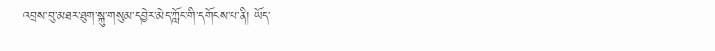འབྲས་བུ་མཐར་ཐུག་སྐུ་གསུམ་དབྱེར་མེད་ཀློང་གི་དགོངས་པ་ནི། ཡོད་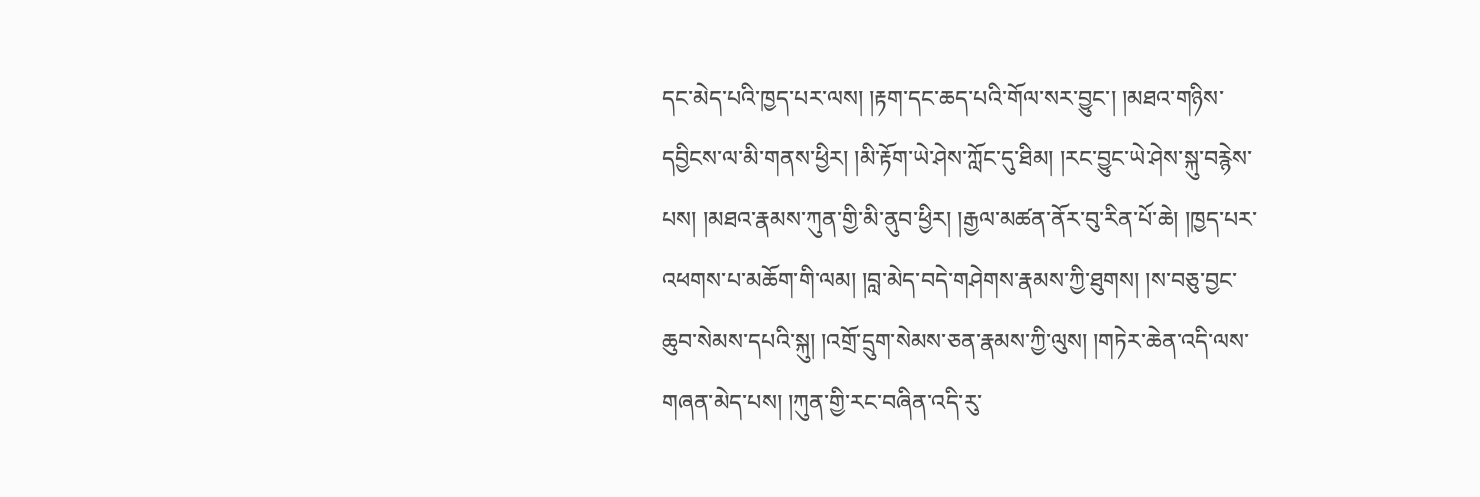དང་མེད་པའི་ཁྱད་པར་ལས། །རྟག་དང་ཆད་པའི་གོལ་སར་བྱུང་། །མཐའ་གཉིས་དབྱིངས་ལ་མི་གནས་ཕྱིར། །མི་རྟོག་ཡེ་ཤེས་ཀློང་དུ་ཐིམ། །རང་བྱུང་ཡེ་ཤེས་སྐུ་བརྙེས་པས། །མཐའ་རྣམས་ཀུན་གྱི་མི་ནུབ་ཕྱིར། །རྒྱལ་མཚན་ནོར་བུ་རིན་པོ་ཆེ། །ཁྱད་པར་འཕགས་པ་མཆོག་གི་ལམ། །བླ་མེད་བདེ་གཤེགས་རྣམས་ཀྱི་ཐུགས། །ས་བཅུ་བྱང་ཆུབ་སེམས་དཔའི་སྐུ། །འགྲོ་དྲུག་སེམས་ཅན་རྣམས་ཀྱི་ལུས། །གཏེར་ཆེན་འདི་ལས་གཞན་མེད་པས། །ཀུན་གྱི་རང་བཞིན་འདི་རུ་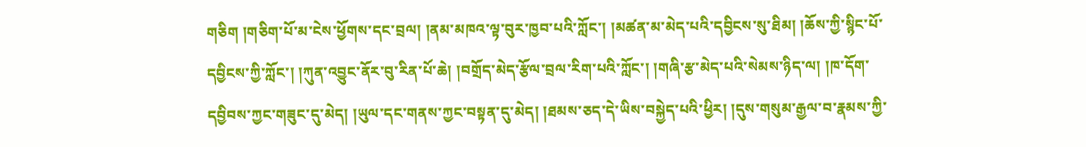གཅིག །གཅིག་པོ་མ་ངེས་ཕྱོགས་དང་བྲལ། །ནམ་མཁའ་ལྟ་བུར་ཁྱབ་པའི་ཀློང་། །མཚན་མ་མེད་པའི་དབྱིངས་སུ་ཐིམ། །ཆོས་ཀྱི་སྙིང་པོ་དབྱིངས་ཀྱི་ཀློང་། །ཀུན་འབྱུང་ནོར་བུ་རིན་པོ་ཆེ། །བགྲོད་མེད་རྩོལ་བྲལ་རིག་པའི་ཀློང་། །གཞི་རྩ་མེད་པའི་སེམས་ཉིད་ལ། །ཁ་དོག་དབྱིབས་ཀྱང་གཟུང་དུ་མེད། །ཡུལ་དང་གནས་ཀྱང་བསྟན་དུ་མེད། །ཐམས་ཅད་དེ་ཡིས་བསྐྱེད་པའི་ཕྱིར། །དུས་གསུམ་རྒྱལ་བ་རྣམས་ཀྱི་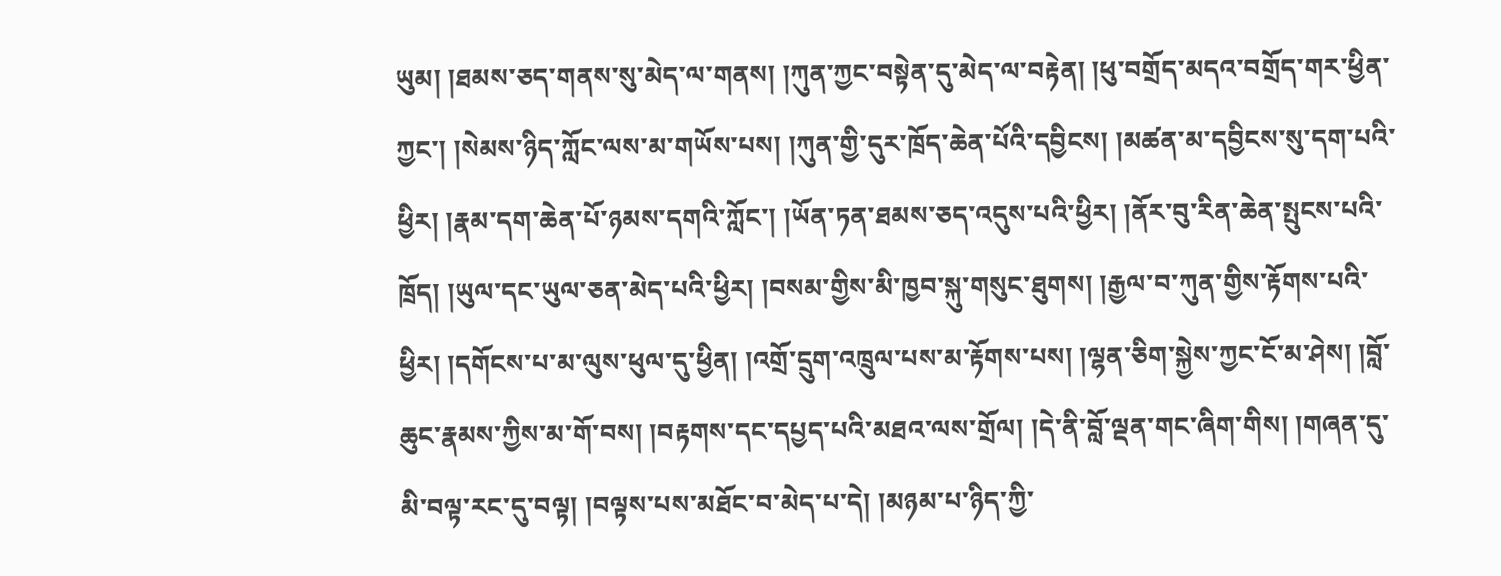ཡུམ། །ཐམས་ཅད་གནས་སུ་མེད་ལ་གནས། །ཀུན་ཀྱང་བསྟེན་དུ་མེད་ལ་བརྟེན། །ཕུ་བགྲོད་མདའ་བགྲོད་གར་ཕྱིན་ཀྱང་། །སེམས་ཉིད་ཀློང་ལས་མ་གཡོས་པས། །ཀུན་གྱི་དུར་ཁྲོད་ཆེན་པོའི་དབྱིངས། །མཚན་མ་དབྱིངས་སུ་དག་པའི་ཕྱིར། །རྣམ་དག་ཆེན་པོ་ཉམས་དགའི་ཀློང་། །ཡོན་ཏན་ཐམས་ཅད་འདུས་པའི་ཕྱིར། །ནོར་བུ་རིན་ཆེན་སྤུངས་པའི་ཁྲོད། །ཡུལ་དང་ཡུལ་ཅན་མེད་པའི་ཕྱིར། །བསམ་གྱིས་མི་ཁྱབ་སྐུ་གསུང་ཐུགས། །རྒྱལ་བ་ཀུན་གྱིས་རྟོགས་པའི་ཕྱིར། །དགོངས་པ་མ་ལུས་ཕུལ་དུ་ཕྱིན། །འགྲོ་དྲུག་འཁྲུལ་པས་མ་རྟོགས་པས། །ལྷན་ཅིག་སྐྱེས་ཀྱང་ངོ་མ་ཤེས། །བློ་ཆུང་རྣམས་ཀྱིས་མ་གོ་བས། །བརྟགས་དང་དཔྱད་པའི་མཐའ་ལས་གྲོལ། །དེ་ནི་བློ་ལྡན་གང་ཞིག་གིས། །གཞན་དུ་མི་བལྟ་རང་དུ་བལྟ། །བལྟས་པས་མཐོང་བ་མེད་པ་དེ། །མཉམ་པ་ཉིད་ཀྱི་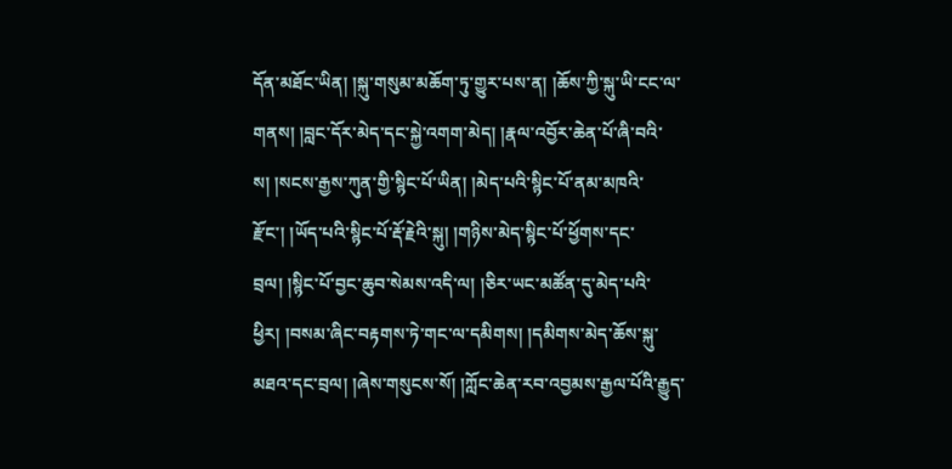དོན་མཐོང་ཡིན། །སྐུ་གསུམ་མཆོག་ཏུ་གྱུར་པས་ན། །ཆོས་ཀྱི་སྐུ་ཡི་ངང་ལ་གནས། །བླང་དོར་མེད་དང་སྐྱེ་འགག་མེད། །རྣལ་འབྱོར་ཆེན་པོ་ཞི་བའི་ས། །སངས་རྒྱས་ཀུན་གྱི་སྙིང་པོ་ཡིན། །མེད་པའི་སྙིང་པོ་ནམ་མཁའི་རྫོང་། །ཡོད་པའི་སྙིང་པོ་རྡོ་རྗེའི་སྐུ། །གཉིས་མེད་སྙིང་པོ་ཕྱོགས་དང་བྲལ། །སྙིང་པོ་བྱང་ཆུབ་སེམས་འདི་ལ། །ཅིར་ཡང་མཚོན་དུ་མེད་པའི་ཕྱིར། །བསམ་ཞིང་བརྟགས་ཏེ་གང་ལ་དམིགས། །དམིགས་མེད་ཆོས་སྐུ་མཐའ་དང་བྲལ། །ཞེས་གསུངས་སོ། །ཀློང་ཆེན་རབ་འབྱམས་རྒྱལ་པོའི་རྒྱུད་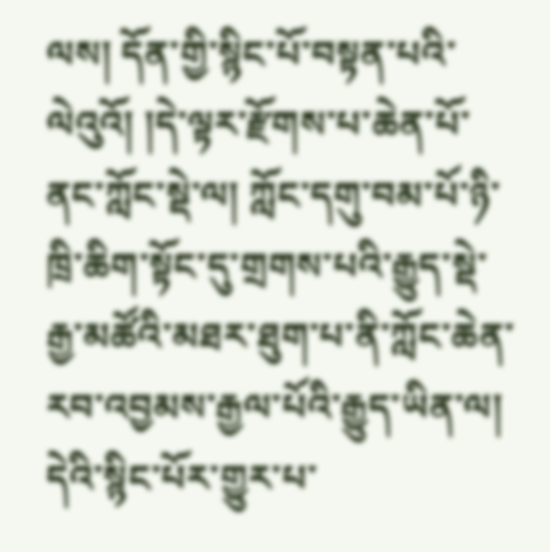ལས། དོན་གྱི་སྙིང་པོ་བསྟན་པའི་ལེའུའོ། །དེ་ལྟར་རྫོགས་པ་ཆེན་པོ་ནང་ཀློང་སྡེ་ལ། ཀློང་དགུ་བམ་པོ་ཉི་ཁྲི་ཆིག་སྟོང་དུ་གྲགས་པའི་རྒྱུད་སྡེ་རྒྱ་མཚོའི་མཐར་ཐུག་པ་ནི་ཀློང་ཆེན་རབ་འབྱམས་རྒྱལ་པོའི་རྒྱུད་ཡིན་ལ། དེའི་སྙིང་པོར་གྱུར་པ་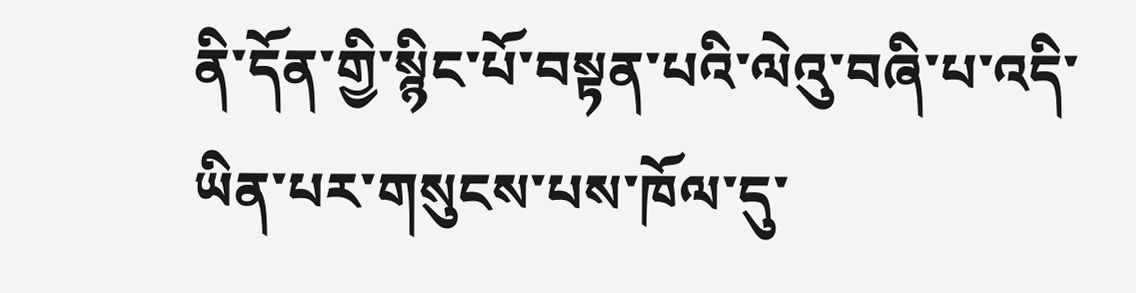ནི་དོན་གྱི་སྙིང་པོ་བསྟན་པའི་ལེའུ་བཞི་པ་འདི་ཡིན་པར་གསུངས་པས་ཁོལ་དུ་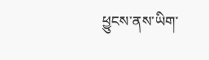ཕྱུངས་ནས་ཡིག་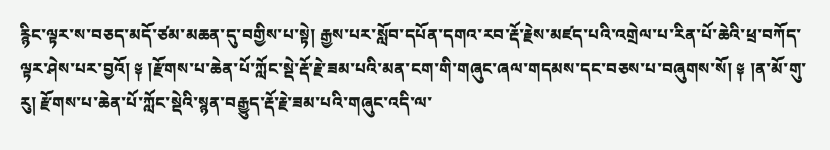རྙིང་ལྟར་ས་བཅད་མདོ་ཙམ་མཆན་དུ་བགྱིས་པ་སྟེ། རྒྱས་པར་སློབ་དཔོན་དགའ་རབ་རྡོ་རྗེས་མཛད་པའི་འགྲེལ་པ་རིན་པོ་ཆེའི་ཕྲ་བཀོད་ལྟར་ཤེས་པར་བྱའོ། ༈ །རྫོགས་པ་ཆེན་པོ་ཀློང་སྡེ་རྡོ་རྗེ་ཟམ་པའི་མན་ངག་གི་གཞུང་ཞལ་གདམས་དང་བཅས་པ་བཞུགས་སོ། ༈ །ན་མོ་གུ་རུ། རྫོགས་པ་ཆེན་པོ་ཀློང་སྡེའི་སྙན་བརྒྱུད་རྡོ་རྗེ་ཟམ་པའི་གཞུང་འདི་ལ་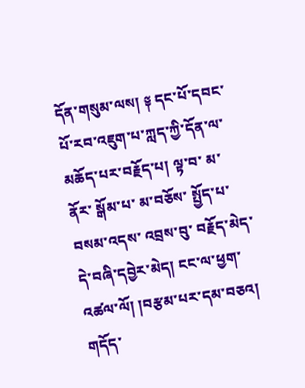དོན་གསུམ་ལས། ༈ དང་པོ་དབང་པོ་རབ་འཇུག་པ་ཀླད་ཀྱི་དོན་ལ་མཆོད་པར་བརྗོད་པ། ལྟ་བ་ མ་ནོར་ སྒོམ་པ་ མ་བཅོས་ སྤྱོད་པ་ བསམ་འདས་ འབྲས་བུ་ བརྗོད་མེད་ དེ་བཞི་དབྱེར་མེད། ངང་ལ་ཕྱག་འཚལ་ལོ། །བརྩམ་པར་དམ་བཅའ། གདོད་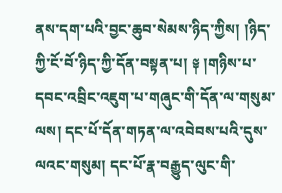ནས་དག་པའི་བྱང་ཆུབ་སེམས་ཉིད་ཀྱིས། །ཉིད་ཀྱི་ངོ་བོ་ཉིད་ཀྱི་དོན་བསྟན་པ། ༈ །གཉིས་པ་དབང་འབྲིང་འཇུག་པ་གཞུང་གི་དོན་ལ་གསུམ་ལས། དང་པོ་དོན་གཏན་ལ་འབེབས་པའི་དུས་ལའང་གསུམ། དང་པོ་རྣ་བརྒྱུད་ལུང་གི་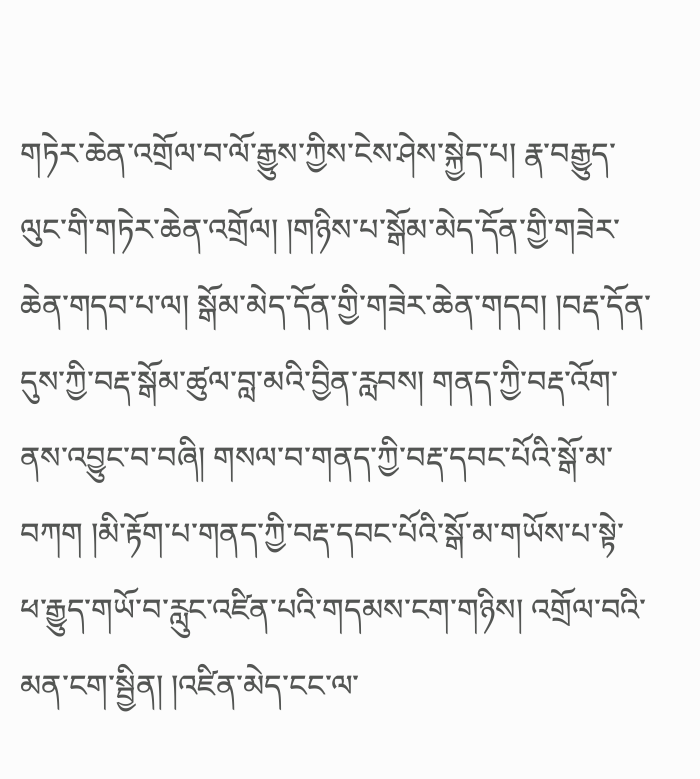གཏེར་ཆེན་འགྲོལ་བ་ལོ་རྒྱུས་ཀྱིས་ངེས་ཤེས་སྐྱེད་པ། རྣ་བརྒྱུད་ལུང་གི་གཏེར་ཆེན་འགྲོལ། །གཉིས་པ་སྒོམ་མེད་དོན་གྱི་གཟེར་ཆེན་གདབ་པ་ལ། སྒོམ་མེད་དོན་གྱི་གཟེར་ཆེན་གདབ། །བརྡ་དོན་ དུས་ཀྱི་བརྡ་སྒོམ་ཚུལ་བླ་མའི་བྱིན་རླབས། གནད་ཀྱི་བརྡ་འོག་ནས་འབྱུང་བ་བཞི། གསལ་བ་གནད་ཀྱི་བརྡ་དབང་པོའི་སྒོ་མ་བཀག །མི་རྟོག་པ་གནད་ཀྱི་བརྡ་དབང་པོའི་སྒོ་མ་གཡོས་པ་སྟེ་ཕ་རྒྱུད་གཡོ་བ་རླུང་འཛིན་པའི་གདམས་ངག་གཉིས། འགྲོལ་བའི་མན་ངག་སྦྱིན། །འཛིན་མེད་ངང་ལ་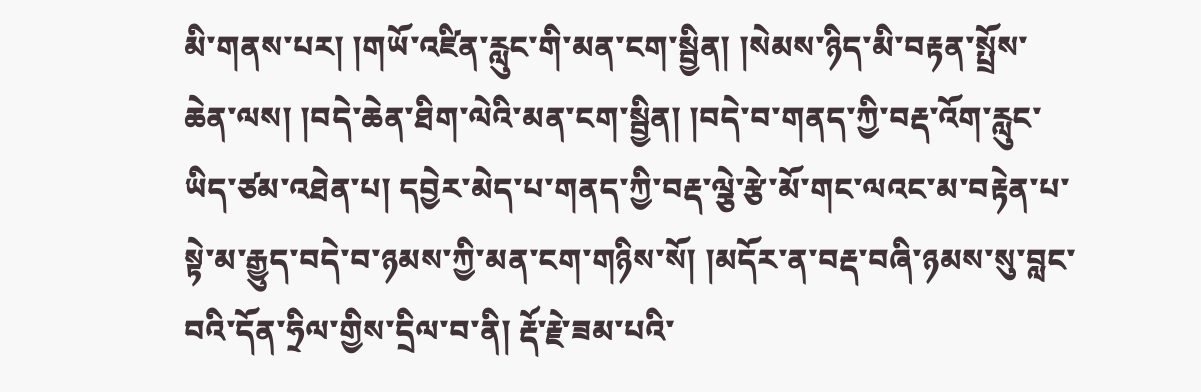མི་གནས་པར། །གཡོ་འཛིན་རླུང་གི་མན་ངག་སྦྱིན། །སེམས་ཉིད་མི་བརྟན་སྤྲོས་ཆེན་ལས། །བདེ་ཆེན་ཐིག་ལེའི་མན་ངག་སྦྱིན། །བདེ་བ་གནད་ཀྱི་བརྡ་འོག་རླུང་ཡིད་ཙམ་འཐེན་པ། དབྱེར་མེད་པ་གནད་ཀྱི་བརྡ་ལྕེ་རྩེ་མོ་གང་ལའང་མ་བརྟེན་པ་སྟེ་མ་རྒྱུད་བདེ་བ་ཉམས་ཀྱི་མན་ངག་གཉིས་སོ། །མདོར་ན་བརྡ་བཞི་ཉམས་སུ་བླང་བའི་དོན་ཧྲིལ་གྱིས་དྲིལ་བ་ནི། རྡོ་རྗེ་ཟམ་པའི་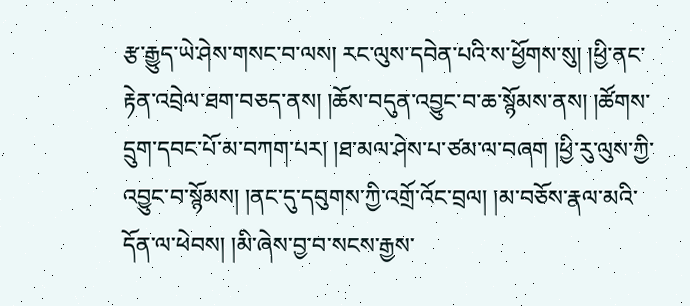རྩ་རྒྱུད་ཡེ་ཤེས་གསང་བ་ལས། རང་ལུས་དབེན་པའི་ས་ཕྱོགས་སུ། །ཕྱི་ནང་རྟེན་འབྲེལ་ཐག་བཅད་ནས། །ཆོས་བདུན་འབྱུང་བ་ཆ་སྙོམས་ནས། །ཚོགས་དྲུག་དབང་པོ་མ་བཀག་པར། །ཐ་མལ་ཤེས་པ་ཙམ་ལ་བཞག །ཕྱི་རུ་ལུས་ཀྱི་འབྱུང་བ་སྙོམས། །ནང་དུ་དབུགས་ཀྱི་འགྲོ་འོང་བྲལ། །མ་བཅོས་རྣལ་མའི་དོན་ལ་ཕེབས། །མི་ཞེས་བྱ་བ་སངས་རྒྱས་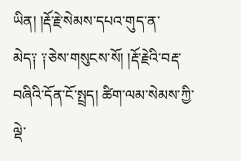ཡིན། །རྡོ་རྗེ་སེམས་དཔའ་གུད་ན་མེད༑ ༑ཅེས་གསུངས་སོ། །རྡོ་རྗེའི་བརྡ་བཞིའི་དོན་ངོ་སྤྲད། ཚིག་ལམ་སེམས་ཀྱི་ལྡེ་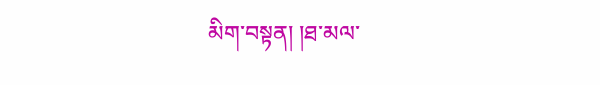མིག་བསྟན། །ཐ་མལ་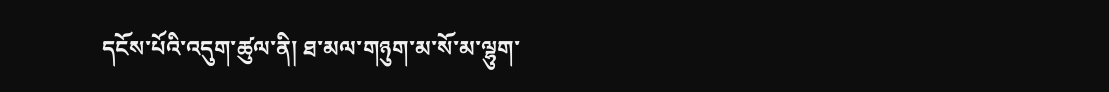དངོས་པོའི་འདུག་ཚུལ་ནི། ཐ་མལ་གཉུག་མ་སོ་མ་ལྷུག་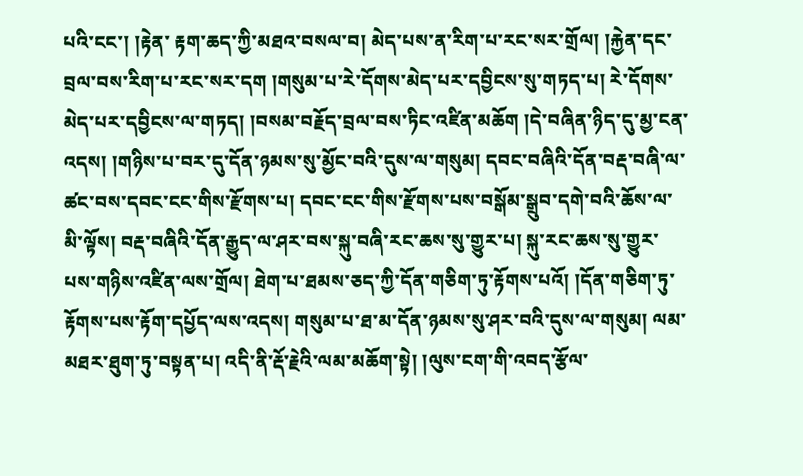པའི་ངང་། །རྟེན་ རྟག་ཆད་ཀྱི་མཐའ་བསལ་བ། མེད་པས་ན་རིག་པ་རང་སར་གྲོལ། །རྐྱེན་དང་བྲལ་བས་རིག་པ་རང་སར་དག །གསུམ་པ་རེ་དོགས་མེད་པར་དབྱིངས་སུ་གཏད་པ། རེ་དོགས་མེད་པར་དབྱིངས་ལ་གཏད། །བསམ་བརྗོད་བྲལ་བས་ཏིང་འཛིན་མཆོག །དེ་བཞིན་ཉིད་དུ་མྱ་ངན་འདས། །གཉིས་པ་བར་དུ་དོན་ཉམས་སུ་མྱོང་བའི་དུས་ལ་གསུམ། དབང་བཞིའི་དོན་བརྡ་བཞི་ལ་ཚང་བས་དབང་ངང་གིས་རྫོགས་པ། དབང་ངང་གིས་རྫོགས་པས་བསྒོམ་སྒྲུབ་དགེ་བའི་ཆོས་ལ་མི་ལྟོས། བརྡ་བཞིའི་དོན་རྒྱུད་ལ་ཤར་བས་སྐུ་བཞི་རང་ཆས་སུ་གྱུར་པ། སྐུ་རང་ཆས་སུ་གྱུར་པས་གཉིས་འཛིན་ལས་གྲོལ། ཐེག་པ་ཐམས་ཅད་ཀྱི་དོན་གཅིག་ཏུ་རྟོགས་པའོ། །དོན་གཅིག་ཏུ་རྟོགས་པས་རྟོག་དཔྱོད་ལས་འདས། གསུམ་པ་ཐ་མ་དོན་ཉམས་སུ་ཤར་བའི་དུས་ལ་གསུམ། ལམ་མཐར་ཐུག་ཏུ་བསྟན་པ། འདི་ནི་རྡོ་རྗེའི་ལམ་མཆོག་སྟེ། །ལུས་ངག་གི་འབད་རྩོལ་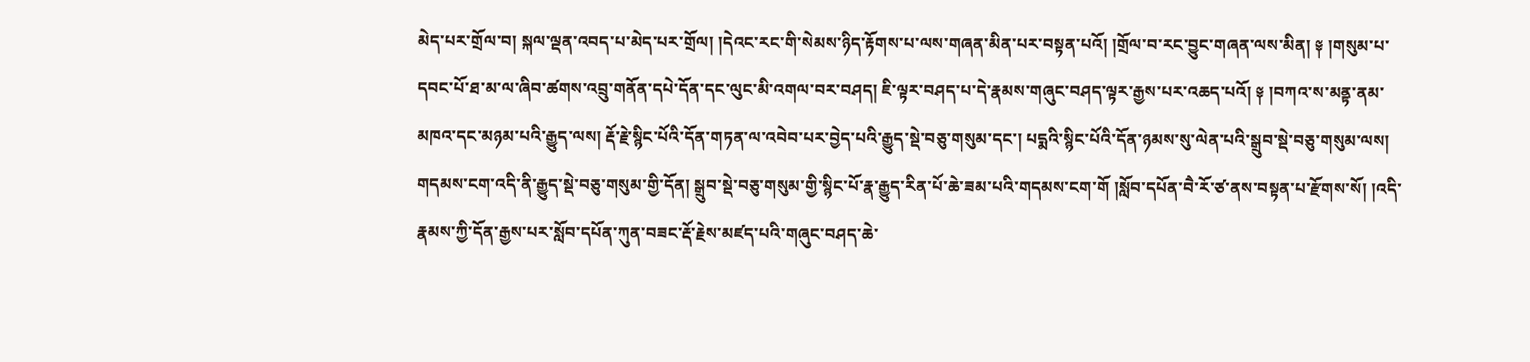མེད་པར་གྲོལ་བ། སྐལ་ལྡན་འབད་པ་མེད་པར་གྲོལ། །དེའང་རང་གི་སེམས་ཉིད་རྟོགས་པ་ལས་གཞན་མིན་པར་བསྟན་པའོ། །གྲོལ་བ་རང་བྱུང་གཞན་ལས་མིན། ༈ །གསུམ་པ་དབང་པོ་ཐ་མ་ལ་ཞིབ་ཚགས་འབྲུ་གནོན་དཔེ་དོན་དང་ལུང་མི་འགལ་བར་བཤད། ཇི་ལྟར་བཤད་པ་དེ་རྣམས་གཞུང་བཤད་ལྟར་རྒྱས་པར་འཆད་པའོ། ༈ །བཀའ་ས་མནྟ་ནམ་མཁའ་དང་མཉམ་པའི་རྒྱུད་ལས། རྡོ་རྗེ་སྙིང་པོའི་དོན་གཏན་ལ་འབེབ་པར་བྱེད་པའི་རྒྱུད་སྡེ་བཅུ་གསུམ་དང་། པདྨའི་སྙིང་པོའི་དོན་ཉམས་སུ་ལེན་པའི་སྒྲུབ་སྡེ་བཅུ་གསུམ་ལས། གདམས་ངག་འདི་ནི་རྒྱུད་སྡེ་བཅུ་གསུམ་གྱི་དོན། སྒྲུབ་སྡེ་བཅུ་གསུམ་གྱི་སྙིང་པོ་རྣ་རྒྱུད་རིན་པོ་ཆེ་ཟམ་པའི་གདམས་ངག་གོ །སློབ་དཔོན་བཻ་རོ་ཙ་ནས་བསྟན་པ་རྫོགས་སོ། །འདི་རྣམས་ཀྱི་དོན་རྒྱས་པར་སློབ་དཔོན་ཀུན་བཟང་རྡོ་རྗེས་མཛད་པའི་གཞུང་བཤད་ཆེ་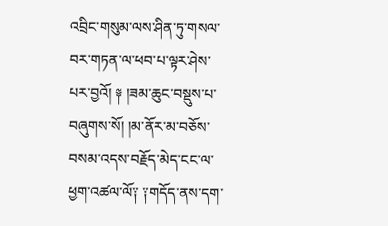འབྲིང་གསུམ་ལས་ཤིན་ཏུ་གསལ་བར་གཏན་ལ་ཕབ་པ་ལྟར་ཤེས་པར་བྱའོ། ༈ །ཟམ་ཆུང་བསྡུས་པ་བཞུགས་སོ། །མ་ནོར་མ་བཅོས་བསམ་འདས་བརྗོད་མེད་ངང་ལ་ཕྱག་འཚལ་ལོ༑ ༑གདོད་ནས་དག་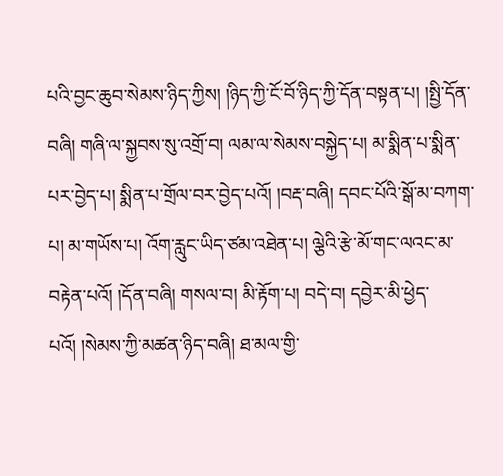པའི་བྱང་ཆུབ་སེམས་ཉིད་ཀྱིས། །ཉིད་ཀྱི་ངོ་བོ་ཉིད་ཀྱི་དོན་བསྟན་པ། །སྤྱི་དོན་བཞི། གཞི་ལ་སྐྱབས་སུ་འགྲོ་བ། ལམ་ལ་སེམས་བསྐྱེད་པ། མ་སྨིན་པ་སྨིན་པར་བྱེད་པ། སྨིན་པ་གྲོལ་བར་བྱེད་པའོ། །བརྡ་བཞི། དབང་པོའི་སྒོ་མ་བཀག་པ། མ་གཡོས་པ། འོག་རླུང་ཡིད་ཙམ་འཐེན་པ། ལྕེའི་རྩེ་མོ་གང་ལའང་མ་བརྟེན་པའོ། །དོན་བཞི། གསལ་བ། མི་རྟོག་པ། བདེ་བ། དབྱེར་མི་ཕྱེད་པའོ། །སེམས་ཀྱི་མཚན་ཉིད་བཞི། ཐ་མལ་གྱི་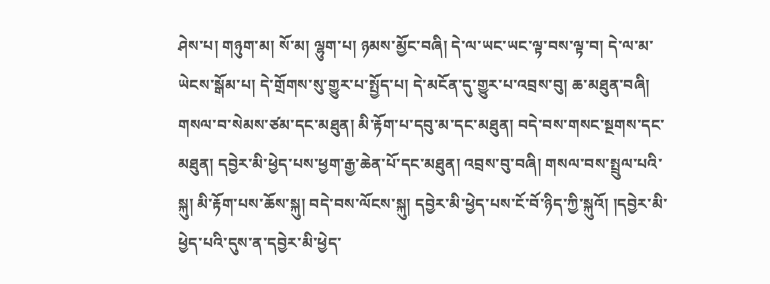ཤེས་པ། གཉུག་མ། སོ་མ། ལྷུག་པ། ཉམས་མྱོང་བཞི། དེ་ལ་ཡང་ཡང་ལྟ་བས་ལྟ་བ། དེ་ལ་མ་ཡེངས་སྒོམ་པ། དེ་གྲོགས་སུ་གྱུར་པ་སྤྱོད་པ། དེ་མངོན་དུ་གྱུར་པ་འབྲས་བུ། ཆ་མཐུན་བཞི། གསལ་བ་སེམས་ཙམ་དང་མཐུན། མི་རྟོག་པ་དབུ་མ་དང་མཐུན། བདེ་བས་གསང་སྔགས་དང་མཐུན། དབྱེར་མི་ཕྱེད་པས་ཕྱག་རྒྱ་ཆེན་པོ་དང་མཐུན། འབྲས་བུ་བཞི། གསལ་བས་སྤྲུལ་པའི་སྐུ། མི་རྟོག་པས་ཆོས་སྐུ། བདེ་བས་ལོངས་སྐུ། དབྱེར་མི་ཕྱེད་པས་ངོ་བོ་ཉིད་ཀྱི་སྐུའོ། །དབྱེར་མི་ཕྱེད་པའི་དུས་ན་དབྱེར་མི་ཕྱེད་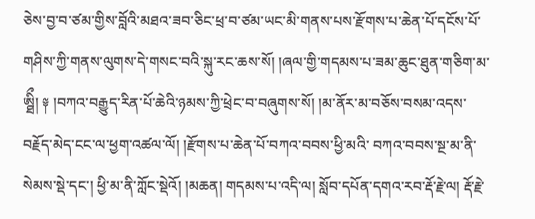ཅེས་བྱ་བ་ཙམ་གྱིས་བློའི་མཐའ་ཟབ་ཅིང་ཕྲ་བ་ཙམ་ཡང་མི་གནས་པས་རྫོགས་པ་ཆེན་པོ་དངོས་པོ་གཤིས་ཀྱི་གནས་ལུགས་དེ་གསང་བའི་སྐུ་རང་ཆས་སོ། །ཞལ་གྱི་གདམས་པ་ཟམ་ཆུང་ཐུན་གཅིག་མ་ཨྠིྀ། ༈ །བཀའ་བརྒྱུད་རིན་པོ་ཆེའི་ཉམས་ཀྱི་ཕྲེང་བ་བཞུགས་སོ། །མ་ནོར་མ་བཅོས་བསམ་འདས་བརྗོད་མེད་ངང་ལ་ཕྱག་འཚལ་ལོ། །རྫོགས་པ་ཆེན་པོ་བཀའ་བབས་ཕྱི་མའི་ བཀའ་བབས་སྔ་མ་ནི་སེམས་སྡེ་དང་། ཕྱི་མ་ནི་ཀློང་སྡེའོ། །མཆན། གདམས་པ་འདི་ལ། སློབ་དཔོན་དགའ་རབ་རྡོ་རྗེ་ལ། རྡོ་རྗེ་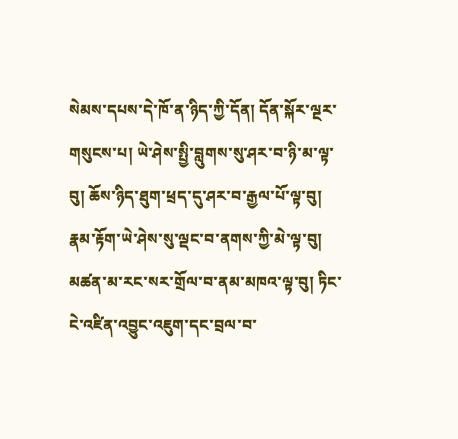སེམས་དཔས་དེ་ཁོ་ན་ཉིད་ཀྱི་དོན། དོན་སྐོར་ལྔར་གསུངས་པ། ཡེ་ཤེས་སྤྱི་བླུགས་སུ་ཤར་བ་ཉི་མ་ལྟ་བུ། ཆོས་ཉིད་ཐུག་ཕྲད་དུ་ཤར་བ་རྒྱལ་པོ་ལྟ་བུ། རྣམ་རྟོག་ཡེ་ཤེས་སུ་ལྡང་བ་ནགས་ཀྱི་མེ་ལྟ་བུ། མཚན་མ་རང་སར་གྲོལ་བ་ནམ་མཁའ་ལྟ་བུ། ཏིང་ངེ་འཛིན་འབྱུང་འཇུག་དང་བྲལ་བ་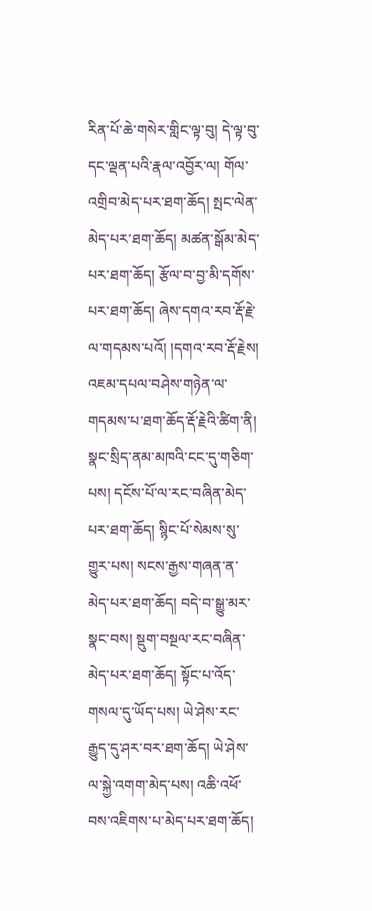རིན་པོ་ཆེ་གསེར་གླིང་ལྟ་བུ། དེ་ལྟ་བུ་དང་ལྡན་པའི་རྣལ་འབྱོར་ལ། གོལ་འགྲིབ་མེད་པར་ཐག་ཆོད། སྤང་ལེན་མེད་པར་ཐག་ཆོད། མཚན་སྒོམ་མེད་པར་ཐག་ཆོད། རྩོལ་བ་བྱ་མི་དགོས་པར་ཐག་ཆོད། ཞེས་དགའ་རབ་རྡོ་རྗེ་ལ་གདམས་པའོ། །དགའ་རབ་རྡོ་རྗེས། འཇམ་དཔལ་བཤེས་གཉེན་ལ་གདམས་པ་ཐག་ཆོད་རྡོ་རྗེའི་ཚིག་ནི། སྣང་སྲིད་ནམ་མཁའི་ངང་དུ་གཅིག་པས། དངོས་པོ་ལ་རང་བཞིན་མེད་པར་ཐག་ཆོད། སྙིང་པོ་སེམས་སུ་གྱུར་པས། སངས་རྒྱས་གཞན་ན་མེད་པར་ཐག་ཆོད། བདེ་བ་སྒྱུ་མར་སྣང་བས། སྡུག་བསྔལ་རང་བཞིན་མེད་པར་ཐག་ཆོད། སྟོང་པ་འོད་གསལ་དུ་ཡོད་པས། ཡེ་ཤེས་རང་རྒྱུད་དུ་ཤར་བར་ཐག་ཆོད། ཡེ་ཤེས་ལ་སྐྱེ་འགག་མེད་པས། འཆི་འཕོ་བས་འཇིགས་པ་མེད་པར་ཐག་ཆོད།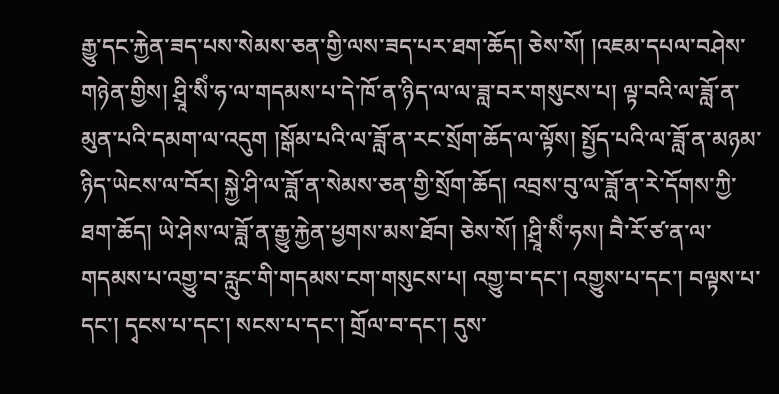རྒྱུ་དང་རྐྱེན་ཟད་པས་སེམས་ཅན་གྱི་ལས་ཟད་པར་ཐག་ཆོད། ཅེས་སོ། །འཇམ་དཔལ་བཤེས་གཉེན་གྱིས། ཤྲཱི་སིཾ་ཧ་ལ་གདམས་པ་དེ་ཁོ་ན་ཉིད་ལ་ལ་ཟླ་བར་གསུངས་པ། ལྟ་བའི་ལ་ཟློ་ན་མུན་པའི་དམག་ལ་འདུག །སྒོམ་པའི་ལ་ཟློ་ན་རང་སྲོག་ཆོད་ལ་ལྟོས། སྤྱོད་པའི་ལ་ཟློ་ན་མཉམ་ཉིད་ཡེངས་ལ་བོར། སྐྱེ་ཤི་ལ་ཟློ་ན་སེམས་ཅན་གྱི་སྲོག་ཆོད། འབྲས་བུ་ལ་ཟློ་ན་རེ་དོགས་ཀྱི་ཐག་ཆོད། ཡེ་ཤེས་ལ་ཟློ་ན་རྒྱུ་རྐྱེན་ཕྱགས་མས་ཐོབ། ཅེས་སོ། །ཤྲཱི་སིཾ་ཧས། བཻ་རོ་ཙ་ན་ལ་གདམས་པ་འགྱུ་བ་རླུང་གི་གདམས་ངག་གསུངས་པ། འགྱུ་བ་དང་། འགྱུས་པ་དང་། བལྟས་པ་དང་། དྭངས་པ་དང་། སངས་པ་དང་། གྲོལ་བ་དང་། དུས་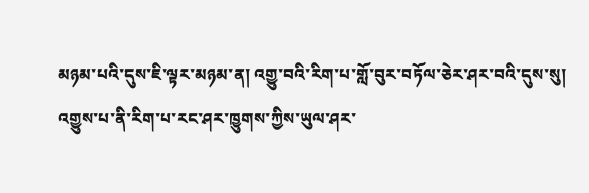མཉམ་པའི་དུས་ཇི་ལྟར་མཉམ་ན། འགྱུ་བའི་རིག་པ་གློ་བུར་བཏོལ་ཅེར་ཤར་བའི་དུས་སུ། འགྱུས་པ་ནི་རིག་པ་རང་ཤར་ཁྱུགས་ཀྱིས་ཡུལ་ཤར་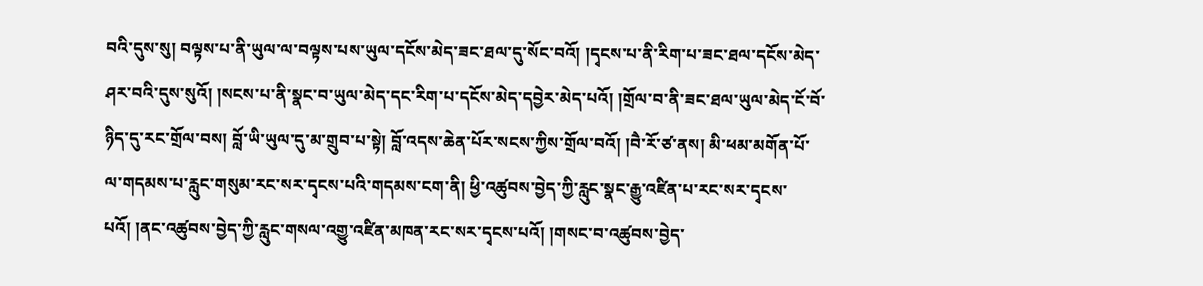བའི་དུས་སུ། བལྟས་པ་ནི་ཡུལ་ལ་བལྟས་པས་ཡུལ་དངོས་མེད་ཟང་ཐལ་དུ་སོང་བའོ། །དྭངས་པ་ནི་རིག་པ་ཟང་ཐལ་དངོས་མེད་ཤར་བའི་དུས་སུའོ། །སངས་པ་ནི་སྣང་བ་ཡུལ་མེད་དང་རིག་པ་དངོས་མེད་དབྱེར་མེད་པའོ། །གྲོལ་བ་ནི་ཟང་ཐལ་ཡུལ་མེད་ངོ་བོ་ཉིད་དུ་རང་གྲོལ་བས། བློ་ཡི་ཡུལ་དུ་མ་གྲུབ་པ་སྟེ། བློ་འདས་ཆེན་པོར་སངས་ཀྱིས་གྲོལ་བའོ། །བཻ་རོ་ཙ་ནས། མི་ཕམ་མགོན་པོ་ལ་གདམས་པ་རླུང་གསུམ་རང་སར་དྭངས་པའི་གདམས་ངག་ནི། ཕྱི་འཚུབས་བྱེད་ཀྱི་རླུང་སྣང་རྒྱུ་འཛིན་པ་རང་སར་དྭངས་པའོ། །ནང་འཚུབས་བྱེད་ཀྱི་རླུང་གསལ་འགྱུ་འཛིན་མཁན་རང་སར་དྭངས་པའོ། །གསང་བ་འཚུབས་བྱེད་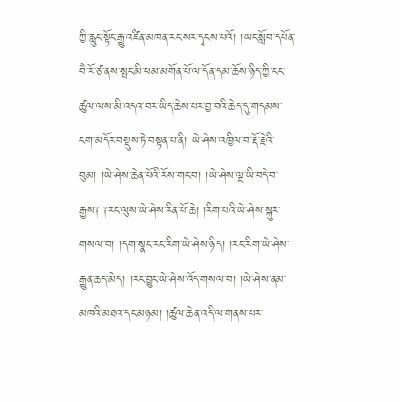ཀྱི་རླུང་སྟོང་རྒྱུ་འཛིན་མཁན་རང་སར་དྭངས་པའོ། །ཡང་སློབ་དཔོན་བཻ་རོ་ཙ་ནས་སྤང་མི་ཕམ་མགོན་པོ་ལ་དོན་དམ་ཆོས་ཉིད་ཀྱི་ངང་ཚུལ་ལས་མི་འདའ་བར་ཡིད་ཆེས་པར་བྱ་བའི་ཆེད་དུ་གདམས་ངག་མདོར་བསྡུས་ཏེ་བསྟན་པ་ནི། ཡེ་ཤེས་འཁྱིལ་བ་རྡོ་རྗེའི་བུམ། །ཡེ་ཤེས་ཆེན་པོའི་རོས་གང་བ། །ཡེ་ཤེས་ལྔ་ཡི་བདེ་བ་རྒྱས༑ ༑རང་ལུས་ཡེ་ཤེས་རིན་པོ་ཆེ། །རིག་པའི་ཡེ་ཤེས་སྐུར་གསལ་བ། །དག་སྣང་རང་རིག་ཡེ་ཤེས་ཉིད། །རང་རིག་ཡེ་ཤེས་རྒྱུན་ཆད་མེད། །རང་བྱུང་ཡེ་ཤེས་འོད་གསལ་བ། །ཡེ་ཤེས་ནམ་མཁའི་མཐའ་དང་མཉམ། །ཚུལ་ཆེན་འདི་ལ་གནས་པར་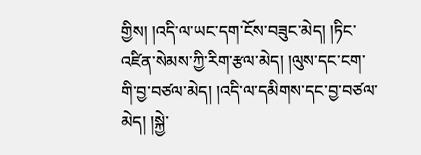གྱིས། །འདི་ལ་ཡང་དག་ངོས་བཟུང་མེད། །ཏིང་འཛིན་སེམས་ཀྱི་རིག་རྩལ་མེད། །ལུས་དང་ངག་གི་བྱ་བཙལ་མེད། །འདི་ལ་དམིགས་དང་བྱ་བཙལ་མེད། །སྐྱེ་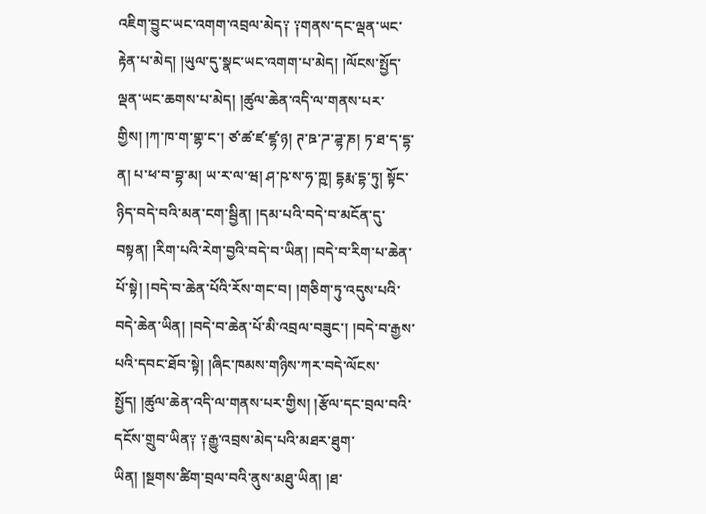འཇིག་བྱུང་ཡང་འགག་འབྲལ་མེད༑ ༑གནས་དང་ལྡན་ཡང་རྟེན་པ་མེད། །ཡུལ་དུ་སྣང་ཡང་འགག་པ་མེད། །ལོངས་སྤྱོད་ལྡན་ཡང་ཆགས་པ་མེད། །ཚུལ་ཆེན་འདི་ལ་གནས་པར་གྱིས། །ཀ་ཁ་ག་གྷ་ང་། ཙ་ཚ་ཛ་ཛྷ་ཉ། ཊ་ཋ་ཌ་ཌྷ་ཎ། ཏ་ཐ་ད་དྷ་ན། པ་ཕ་བ་བྷ་མ། ཡ་ར་ལ་ཝ། ཤ་ཥ་ས་ཧ་ཀྵ། དྷརྨ་དྷ་ཏུ། སྟོང་ཉིད་བདེ་བའི་མན་ངག་སྦྱིན། །དམ་པའི་བདེ་བ་མངོན་དུ་བསྟན། །རིག་པའི་རེག་བྱའི་བདེ་བ་ཡིན། །བདེ་བ་རིག་པ་ཆེན་པོ་སྟེ། །བདེ་བ་ཆེན་པོའི་རོས་གང་བ། །གཅིག་ཏུ་འདུས་པའི་བདེ་ཆེན་ཡིན། །བདེ་བ་ཆེན་པོ་མི་འབྲལ་བཟུང་། །བདེ་བ་རྒྱས་པའི་དབང་ཐོབ་སྟེ། །ཞིང་ཁམས་གཉིས་ཀར་བདེ་ལོངས་སྤྱོད། །ཚུལ་ཆེན་འདི་ལ་གནས་པར་གྱིས། །རྩོལ་དང་བྲལ་བའི་དངོས་གྲུབ་ཡིན༑ ༑རྒྱུ་འབྲས་མེད་པའི་མཐར་ཐུག་ཡིན། །སྔགས་ཚིག་བྲལ་བའི་ནུས་མཐུ་ཡིན། །ཐ་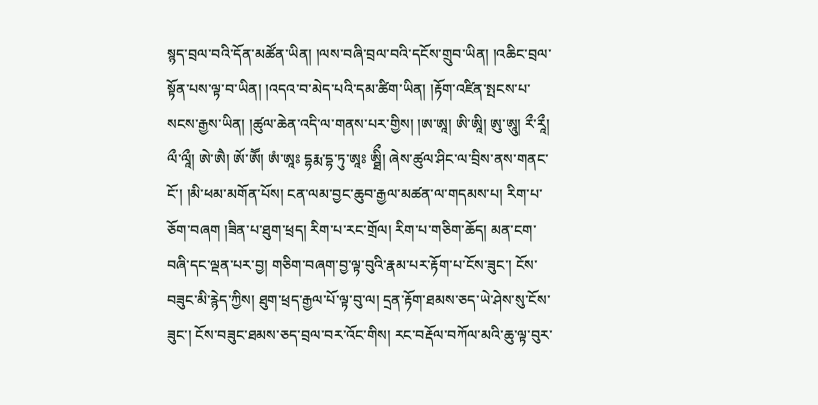སྙད་བྲལ་བའི་དོན་མཚོན་ཡིན། །ལས་བཞི་བྲལ་བའི་དངོས་གྲུབ་ཡིན། །འཆིང་བྲལ་སྟོན་པས་ལྟ་བ་ཡིན། །འདའ་བ་མེད་པའི་དམ་ཚིག་ཡིན། །རྟོག་འཛིན་སྤངས་པ་སངས་རྒྱས་ཡིན། །ཚུལ་ཆེན་འདི་ལ་གནས་པར་གྱིས། །ཨ་ཨཱ། ཨི་ཨཱི། ཨུ་ཨཱུ། རྀ་རཱྀ། ལྀ་ལཱྀ། ཨེ་ཨཻ། ཨོ་ཨཽ། ཨཾ་ཨཱཿ དྷརྨ་དྷ་ཏུ་ཨཱཿ ཨྠིྀ། ཞེས་ཚུལ་ཤིང་ལ་བྲིས་ནས་གནང་ངོ་། །མི་ཕམ་མགོན་པོས། ངན་ལམ་བྱང་ཆུབ་རྒྱལ་མཚན་ལ་གདམས་པ། རིག་པ་ཅོག་བཞག །ཟིན་པ་ཐུག་ཕྲད། རིག་པ་རང་གྲོལ། རིག་པ་གཅིག་ཆོད། མན་ངག་བཞི་དང་ལྡན་པར་བྱ། གཅིག་བཞག་བྱ་ལྟ་བུའི་རྣམ་པར་རྟོག་པ་ངོས་ཟུང་། ངོས་བཟུང་མི་རྙེད་ཀྱིས། ཐུག་ཕྲད་རྒྱལ་པོ་ལྟ་བུ་ལ། དྲན་རྟོག་ཐམས་ཅད་ཡེ་ཤེས་སུ་ངོས་ཟུང་། ངོས་བཟུང་ཐམས་ཅད་བྲལ་བར་འོང་གིས། རང་བརྡོལ་བཀོལ་མའི་ཆུ་ལྟ་བུར་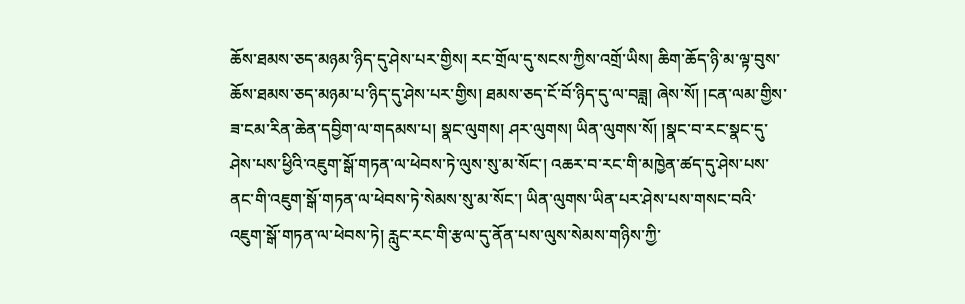ཆོས་ཐམས་ཅད་མཉམ་ཉིད་དུ་ཤེས་པར་གྱིས། རང་གྲོལ་དུ་སངས་ཀྱིས་འགྲོ་ཡིས། ཆིག་ཆོད་ཉི་མ་ལྟ་བུས་ཆོས་ཐམས་ཅད་མཉམ་པ་ཉིད་དུ་ཤེས་པར་གྱིས། ཐམས་ཅད་ངོ་བོ་ཉིད་དུ་ལ་བཟླ། ཞེས་སོ། །ངན་ལམ་གྱིས་ཟ་ངམ་རིན་ཆེན་དབྱིག་ལ་གདམས་པ། སྣང་ལུགས། ཤར་ལུགས། ཡིན་ལུགས་སོ། །སྣང་བ་རང་སྣང་དུ་ཤེས་པས་ཕྱིའི་འཇུག་སྒོ་གཏན་ལ་ཕེབས་ཏེ་ལུས་སུ་མ་སོང་། འཆར་བ་རང་གི་མཁྱེན་ཚད་དུ་ཤེས་པས་ནང་གི་འཇུག་སྒོ་གཏན་ལ་ཕེབས་ཏེ་སེམས་སུ་མ་སོང་། ཡིན་ལུགས་ཡིན་པར་ཤེས་པས་གསང་བའི་འཇུག་སྒོ་གཏན་ལ་ཕེབས་ཏེ། རླུང་རང་གི་རྩལ་དུ་ནོན་པས་ལུས་སེམས་གཉིས་ཀྱི་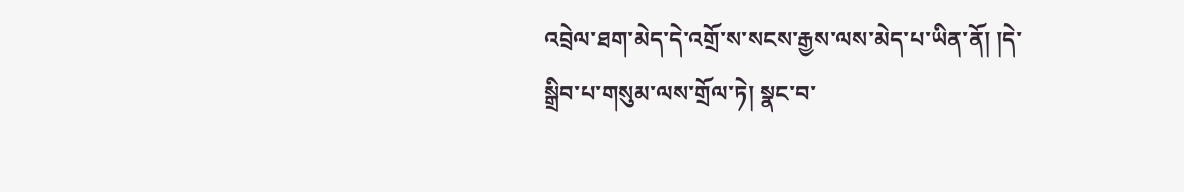འབྲེལ་ཐག་མེད་དེ་འགྲོ་ས་སངས་རྒྱས་ལས་མེད་པ་ཡིན་ནོ། །དེ་སྒྲིབ་པ་གསུམ་ལས་གྲོལ་ཏེ། སྣང་བ་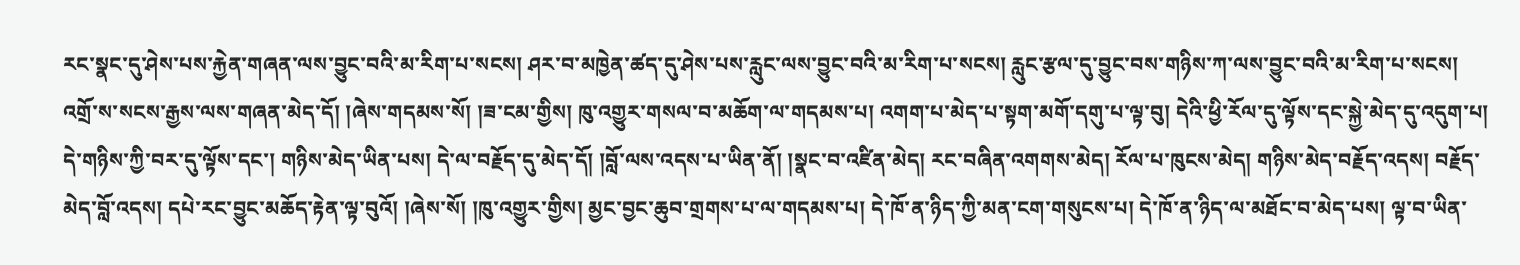རང་སྣང་དུ་ཤེས་པས་རྐྱེན་གཞན་ལས་བྱུང་བའི་མ་རིག་པ་སངས། ཤར་བ་མཁྱེན་ཚད་དུ་ཤེས་པས་རླུང་ལས་བྱུང་བའི་མ་རིག་པ་སངས། རླུང་རྩལ་དུ་བྱུང་བས་གཉིས་ཀ་ལས་བྱུང་བའི་མ་རིག་པ་སངས། འགྲོ་ས་སངས་རྒྱས་ལས་གཞན་མེད་དོ། །ཞེས་གདམས་སོ། །ཟ་ངམ་གྱིས། ཁུ་འགྱུར་གསལ་བ་མཆོག་ལ་གདམས་པ། འགག་པ་མེད་པ་སྟག་མགོ་དགུ་པ་ལྟ་བུ། དེའི་ཕྱི་རོལ་དུ་ལྟོས་དང་སྐྱེ་མེད་དུ་འདུག་པ། དེ་གཉིས་ཀྱི་བར་དུ་ལྟོས་དང་། གཉིས་མེད་ཡིན་པས། དེ་ལ་བརྗོད་དུ་མེད་དོ། །བློ་ལས་འདས་པ་ཡིན་ནོ། །སྣང་བ་འཛིན་མེད། རང་བཞིན་འགགས་མེད། རོལ་པ་ཁུངས་མེད། གཉིས་མེད་བརྗོད་འདས། བརྗོད་མེད་བློ་འདས། དཔེ་རང་བྱུང་མཆོད་རྟེན་ལྟ་བུའོ། །ཞེས་སོ། །ཁུ་འགྱུར་གྱིས། མྱང་བྱང་ཆུབ་གྲགས་པ་ལ་གདམས་པ། དེ་ཁོ་ན་ཉིད་ཀྱི་མན་ངག་གསུངས་པ། དེ་ཁོ་ན་ཉིད་ལ་མཐོང་བ་མེད་པས། ལྟ་བ་ཡིན་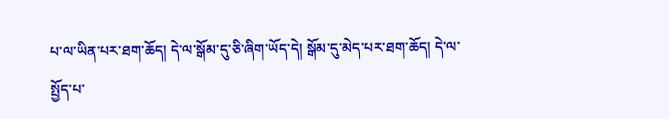པ་ལ་ཡིན་པར་ཐག་ཆོད། དེ་ལ་སྒོམ་དུ་ཅི་ཞིག་ཡོད་དེ། སྒོམ་དུ་མེད་པར་ཐག་ཆོད། དེ་ལ་སྤྱོད་པ་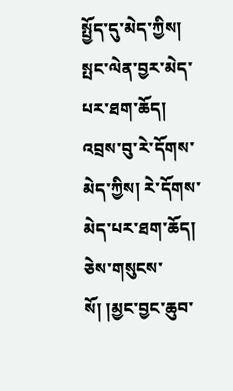སྤྱོད་དུ་མེད་ཀྱིས། སྤང་ལེན་བྱར་མེད་པར་ཐག་ཆོད། འབྲས་བུ་རེ་དོགས་མེད་ཀྱིས། རེ་དོགས་མེད་པར་ཐག་ཆོད། ཅེས་གསུངས་སོ། །མྱང་བྱང་ཆུབ་